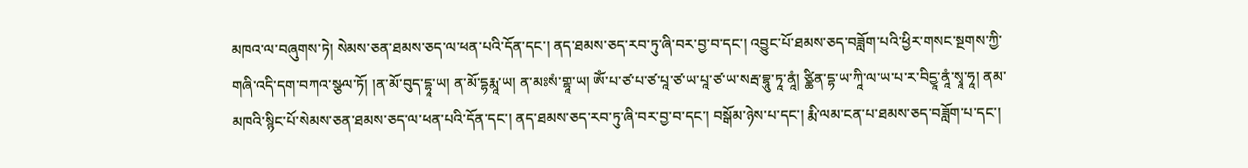མཁའ་ལ་བཞུགས་ཏེ། སེམས་ཅན་ཐམས་ཅད་ལ་ཕན་པའི་དོན་དང་། ནད་ཐམས་ཅད་རབ་ཏུ་ཞི་བར་བྱ་བ་དང་། འབྱུང་པོ་ཐམས་ཅད་བཟློག་པའི་ཕྱིར་གསང་སྔགས་ཀྱི་གཞི་འདི་དག་བཀའ་སྩལ་ཏོ། །ན་མོ་བུད་དྷཱ་ཡ། ན་མོ་དྷརྨཱ་ཡ། ན་མཿསཾ་གྷཱ་ཡ། ཨོཾ་པ་ཙ་པ་ཙ་པཱ་ཙ་ཡ་པཱ་ཙ་ཡ་སརྦ་བྷཱུ་ཏཱ་ནཱཾ། ཙྪིན་དྷ་ཡ་ཀཱི་ལ་ཡ་པ་ར་བིདྱཱ་ནཱཾ་སྭཱ་ཧཱ། ནམ་མཁའི་སྙིང་པོ་སེམས་ཅན་ཐམས་ཅད་ལ་ཕན་པའི་དོན་དང་། ནད་ཐམས་ཅད་རབ་ཏུ་ཞི་བར་བྱ་བ་དང་། བསྒོམ་ཉེས་པ་དང་། རྨི་ལམ་ངན་པ་ཐམས་ཅད་བཟློག་པ་དང་།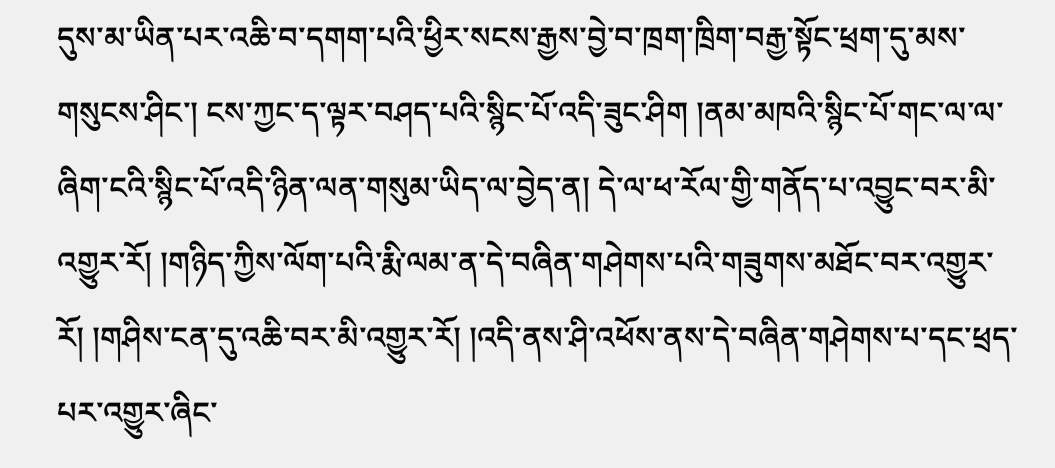དུས་མ་ཡིན་པར་འཆི་བ་དགག་པའི་ཕྱིར་སངས་རྒྱས་བྱེ་བ་ཁྲག་ཁྲིག་བརྒྱ་སྟོང་ཕྲག་དུ་མས་གསུངས་ཤིང་། ངས་ཀྱང་ད་ལྟར་བཤད་པའི་སྙིང་པོ་འདི་ཟུང་ཤིག །ནམ་མཁའི་སྙིང་པོ་གང་ལ་ལ་ཞིག་ངའི་སྙིང་པོ་འདི་ཉིན་ལན་གསུམ་ཡིད་ལ་བྱེད་ན། དེ་ལ་ཕ་རོལ་གྱི་གནོད་པ་འབྱུང་བར་མི་འགྱུར་རོ། །གཉིད་ཀྱིས་ལོག་པའི་རྨི་ལམ་ན་དེ་བཞིན་གཤེགས་པའི་གཟུགས་མཐོང་བར་འགྱུར་རོ། །གཤིས་ངན་དུ་འཆི་བར་མི་འགྱུར་རོ། །འདི་ནས་ཤི་འཕོས་ནས་དེ་བཞིན་གཤེགས་པ་དང་ཕྲད་པར་འགྱུར་ཞིང་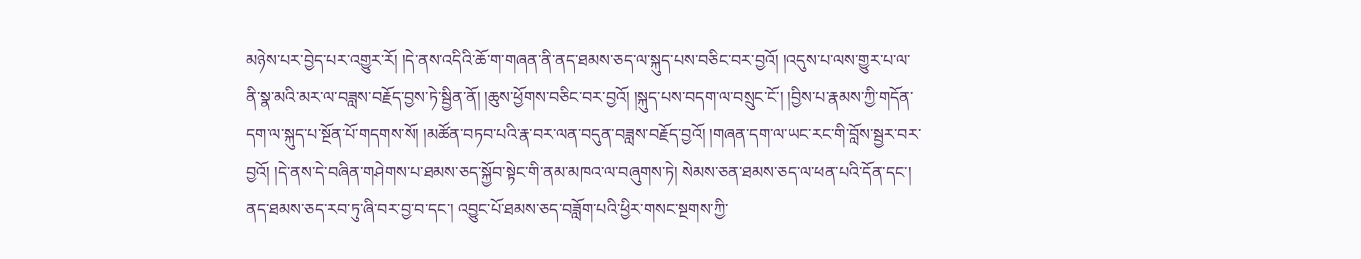མཉེས་པར་བྱེད་པར་འགྱུར་རོ། །དེ་ནས་འདིའི་ཆོ་ག་གཞན་ནི་ནད་ཐམས་ཅད་ལ་སྐུད་པས་བཅིང་བར་བྱའོ། །འདུས་པ་ལས་གྱུར་པ་ལ་ནི་སྣ་མའི་མར་ལ་བཟླས་བརྗོད་བྱས་ཏེ་སྦྱིན་ནོ། །ཆུས་ཕྱོགས་བཅིང་བར་བྱའོ། །སྐུད་པས་བདག་ལ་བསྲུང་ངོ་། །བྱིས་པ་རྣམས་ཀྱི་གདོན་དག་ལ་སྐུད་པ་སྔོན་པོ་གདགས་སོ། །མཚོན་བཏབ་པའི་རྣ་བར་ལན་བདུན་བཟླས་བརྗོད་བྱའོ། །གཞན་དག་ལ་ཡང་རང་གི་བློས་སྦྱར་བར་བྱའོ། །དེ་ནས་དེ་བཞིན་གཤེགས་པ་ཐམས་ཅད་སྐྱོབ་སྟེང་གི་ནམ་མཁའ་ལ་བཞུགས་ཏེ། སེམས་ཅན་ཐམས་ཅད་ལ་ཕན་པའི་དོན་དང་། ནད་ཐམས་ཅད་རབ་ཏུ་ཞི་བར་བྱ་བ་དང་། འབྱུང་པོ་ཐམས་ཅད་བཟློག་པའི་ཕྱིར་གསང་སྔགས་ཀྱི་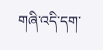གཞི་འདི་དག་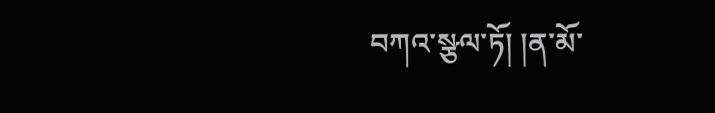བཀའ་སྩལ་ཏོ། །ན་མོ་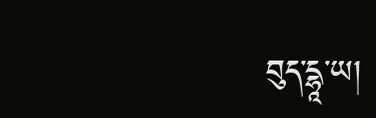བུད་དྷཱ་ཡ།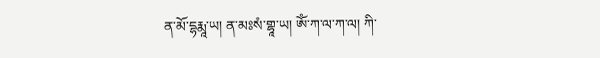ན་མོ་དྷརྨཱ་ཡ། ན་མཿསཾ་གྷཱ་ཡ། ཨོཾ་ཀ་ལ་ཀ་ལ། ཀི་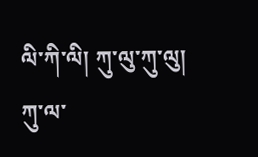ལི་ཀི་ལི། ཀུ་ལུ་ཀུ་ལུ། ཀུ་ལ་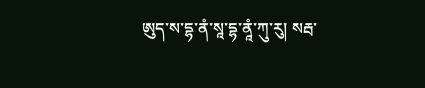ཨུད་ས་དྷ་ནཾ་སཱ་དྷ་ནཱཾ་ཀུ་རུ། སརྦ་